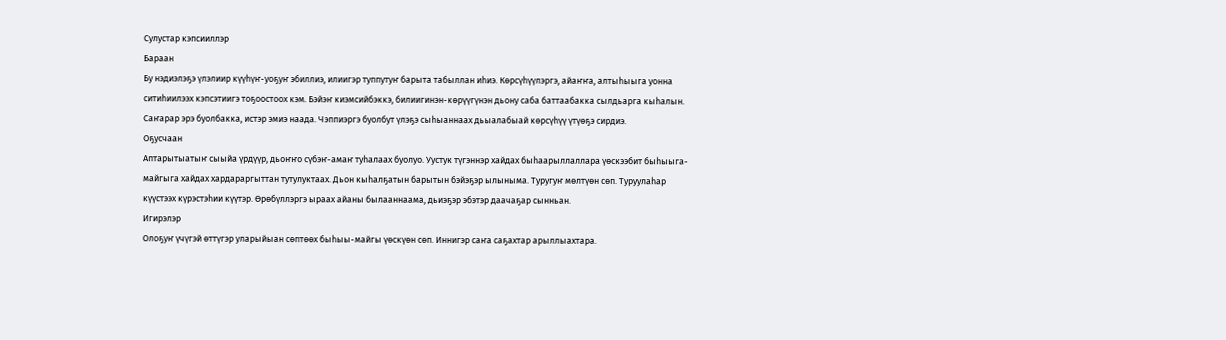Сулустар кэпсииллэр
Бараан
Бу нэдиэлэҕэ үлэлиир күүһүҥ-уоҕуҥ эбиллиэ, илиигэр туппутуҥ барыта табыллан иһиэ. Көрсүһүүлэргэ, айаҥҥа, алтыһыыга уонна ситиһиилээх кэпсэтиигэ тоҕоостоох кэм. Бэйэҥ киэмсийбэккэ, билиигинэн-көрүүгүнэн дьону саба баттаабакка сылдьарга кыһалын. Саҥарар эрэ буолбакка, истэр эмиэ наада. Чэппиэргэ буолбут үлэҕэ сыһыаннаах дьыалабыай көрсүһүү үтүөҕэ сирдиэ.
Оҕусчаан
Аптарытыатыҥ сыыйа үрдүүр, дьоҥҥо сүбэҥ-амаҥ туһалаах буолуо. Уустук түгэннэр хайдах быһаарыллаллара үөскээбит быһыыга-майгыга хайдах хардараргыттан тутулуктаах. Дьон кыһалҕатын барытын бэйэҕэр ылыныма. Туругуҥ мөлтүөн сөп. Туруулаһар күүстээх күрэстэһии күүтэр. Өрөбүллэргэ ыраах айаны былааннаама, дьиэҕэр эбэтэр даачаҕар сынньан.
Игирэлэр
Олоҕуҥ үчүгэй өттүгэр уларыйыан сөптөөх быһыы-майгы үөскүөн сөп. Иннигэр саҥа саҕахтар арыллыахтара.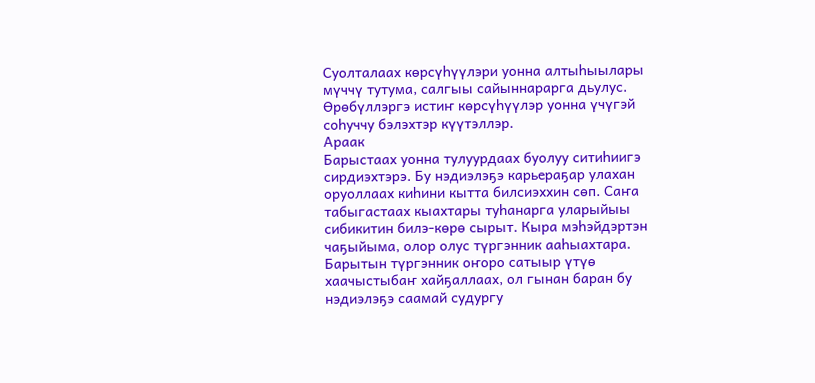Суолталаах көрсүһүүлэри уонна алтыһыылары мүччү тутума, салгыы сайыннарарга дьулус. Өрөбүллэргэ истиҥ көрсүһүүлэр уонна үчүгэй соһуччу бэлэхтэр күүтэллэр.
Араак
Барыстаах уонна тулуурдаах буолуу ситиһиигэ сирдиэхтэрэ. Бу нэдиэлэҕэ карьераҕар улахан оруоллаах киһини кытта билсиэххин сөп. Саҥа табыгастаах кыахтары туһанарга уларыйыы сибикитин билэ-көрө сырыт. Кыра мэһэйдэртэн чаҕыйыма, олор олус түргэнник ааһыахтара. Барытын түргэнник оҥоро сатыыр үтүө хаачыстыбаҥ хайҕаллаах, ол гынан баран бу нэдиэлэҕэ саамай судургу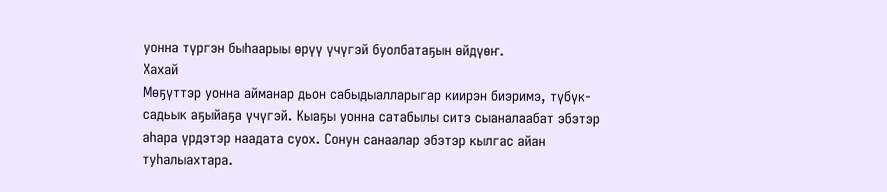уонна түргэн быһаарыы өрүү үчүгэй буолбатаҕын өйдүөҥ.
Хахай
Мөҕүттэр уонна айманар дьон сабыдыалларыгар киирэн биэримэ, түбүк-садьык аҕыйаҕа үчүгэй. Кыаҕы уонна сатабылы ситэ сыаналаабат эбэтэр аһара үрдэтэр наадата суох. Сонун санаалар эбэтэр кылгас айан туһалыахтара.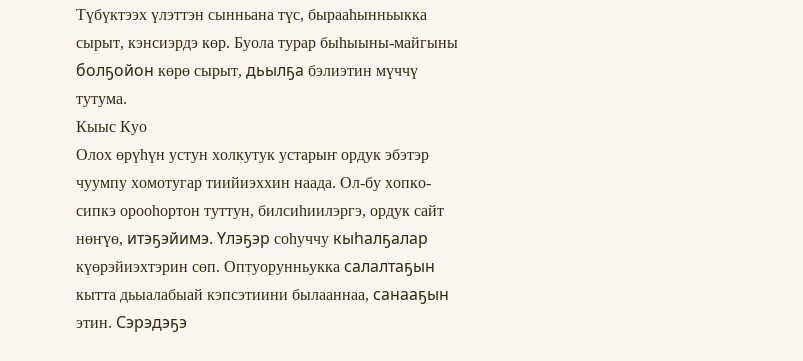Түбүктээх үлэттэн сынньана түс, бырааһынньыкка сырыт, кэнсиэрдэ көр. Буола турар быһыыны-майгыны болҕойон көрө сырыт, дьылҕа бэлиэтин мүччү тутума.
Кыыс Куо
Олох өрүһүн устун холкутук устарыҥ ордук эбэтэр чуумпу хомотугар тиийиэххин наада. Ол-бу хопко-сипкэ орооһортон туттун, билсиһиилэргэ, ордук сайт нөҥүө, итэҕэйимэ. Үлэҕэр соһуччу кыһалҕалар күөрэйиэхтэрин сөп. Оптуорунньукка салалтаҕын кытта дьыалабыай кэпсэтиини былааннаа, санааҕын этин. Сэрэдэҕэ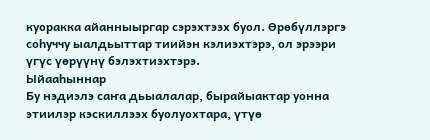куоракка айанныыргар сэрэхтээх буол. Өрөбүллэргэ соһуччу ыалдьыттар тиийэн кэлиэхтэрэ, ол эрээри үгүс үөрүүнү бэлэхтиэхтэрэ.
Ыйааһыннар
Бу нэдиэлэ саҥа дьыалалар, бырайыактар уонна этиилэр кэскиллээх буолуохтара, үтүө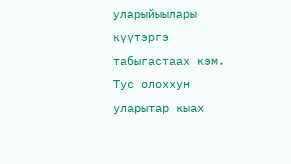уларыйыылары күүтэргэ табыгастаах кэм. Тус олоххун уларытар кыах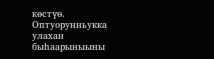көстүө. Оптуорунньукка улахан быһаарыныыны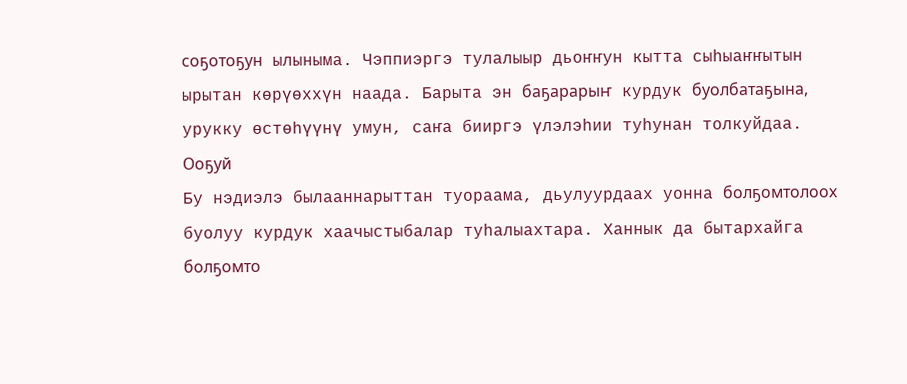соҕотоҕун ылыныма. Чэппиэргэ тулалыыр дьоҥҥун кытта сыһыаҥҥытын ырытан көрүөххүн наада. Барыта эн баҕарарыҥ курдук буолбатаҕына, урукку өстөһүүнү умун, саҥа бииргэ үлэлэһии туһунан толкуйдаа.
Ооҕуй
Бу нэдиэлэ былааннарыттан туораама, дьулуурдаах уонна болҕомтолоох буолуу курдук хаачыстыбалар туһалыахтара. Ханнык да бытархайга болҕомто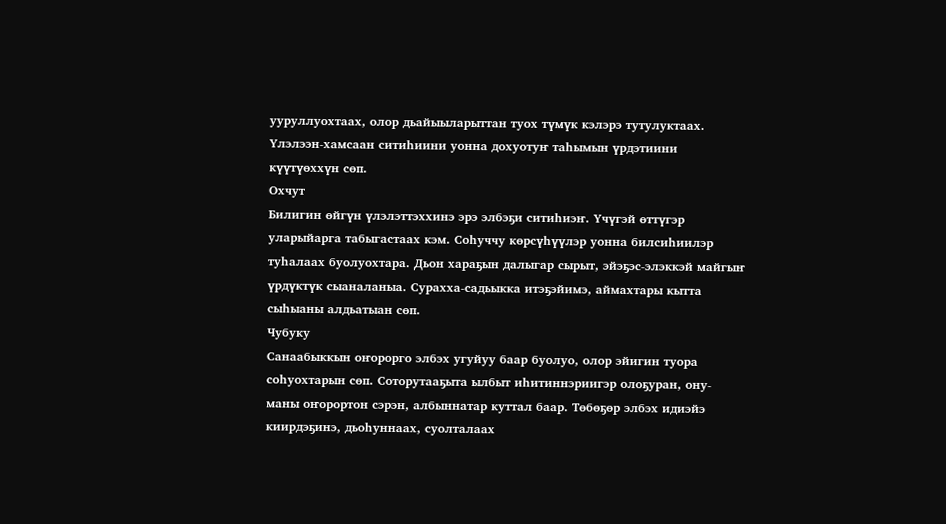ууруллуохтаах, олор дьайыыларыттан туох түмүк кэлэрэ тутулуктаах. Үлэлээн-хамсаан ситиһиини уонна дохуотуҥ таһымын үрдэтиини күүтүөххүн сөп.
Охчут
Билигин өйгүн үлэлэттэххинэ эрэ элбэҕи ситиһиэҥ. Үчүгэй өттүгэр уларыйарга табыгастаах кэм. Соһуччу көрсүһүүлэр уонна билсиһиилэр туһалаах буолуохтара. Дьон хараҕын далыгар сырыт, эйэҕэс-элэккэй майгыҥ үрдүктүк сыаналаныа. Сурахха-садьыкка итэҕэйимэ, аймахтары кытта сыhыаны алдьатыан сөп.
Чубуку
Санаабыккын оҥорорго элбэх угуйуу баар буолуо, олор эйигин туора соһуохтарын сөп. Соторутааҕыта ылбыт иһитиннэриигэр олоҕуран, ону-маны оҥорортон сэрэн, албыннатар куттал баар. Төбөҕөр элбэх идиэйэ киирдэҕинэ, дьоһуннаах, суолталаах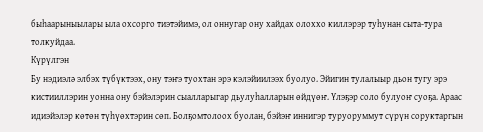быhаарыныылары ыла охсорго тиэтэйимэ, ол оннугар ону хайдах олоххо киллэрэр туhунан сыта-тура толкуйдаа.
Күрүлгэн
Бу нэдиэлә элбэх түбүктээх, ону тэҥэ туохтан эрэ кэлэйиилээх буолуо. Эйигин тулалыыр дьон тугу эрэ кистииллэрин уонна ону бэйэлэрин сыалларыгар дьулуhалларын өйдүөҥ. Үлэҕэр соло булуоҥ суоҕа. Араас идиэйэлэр көтөн түһүөхтэрин сөп. Болҕомтолоох буолан, бэйэҥ иннигэр туруоруммут сүрүн соруктаргын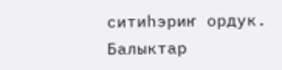ситиhэриҥ ордук.
Балыктар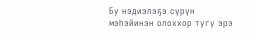Бу нэдиэлэҕэ сүрүн мэhэйинэн олоххор тугу эрэ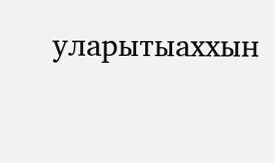уларытыаххын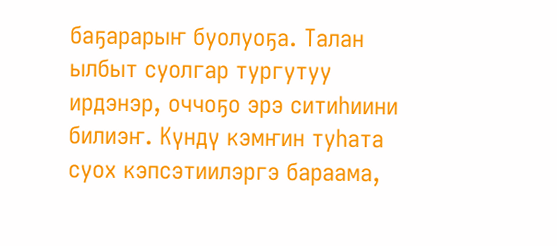баҕарарыҥ буолуоҕа. Талан ылбыт суолгар тургутуу ирдэнэр, оччоҕо эрэ ситиhиини билиэҥ. Күндү кэмҥин туhата суох кэпсэтиилэргэ бараама,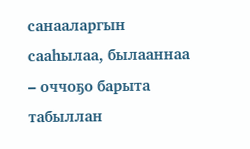санааларгын сааһылаа, былааннаа – оччоҕо барыта табыллан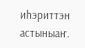иһэриттэн астыныаҥ.